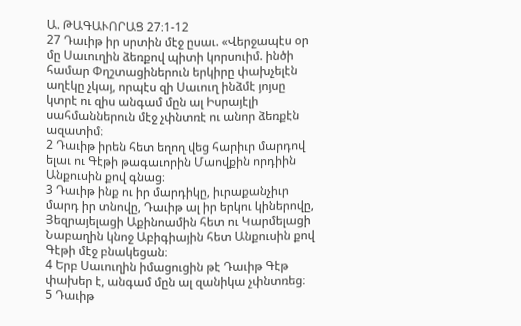Ա. ԹԱԳԱՒՈՐԱՑ 27։1-12
27 Դաւիթ իր սրտին մէջ ըսաւ. «Վերջապէս օր մը Սաւուղին ձեռքով պիտի կորսուիմ. ինծի համար Փղշտացիներուն երկիրը փախչելէն աղէկը չկայ, որպէս զի Սաւուղ ինձմէ յոյսը կտրէ ու զիս անգամ մըն ալ Իսրայէլի սահմաններուն մէջ չփնտռէ ու անոր ձեռքէն ազատիմ։
2 Դաւիթ իրեն հետ եղող վեց հարիւր մարդով ելաւ ու Գէթի թագաւորին Մաովքին որդիին Անքուսին քով գնաց։
3 Դաւիթ ինք ու իր մարդիկը, իւրաքանչիւր մարդ իր տնովը, Դաւիթ ալ իր երկու կիներովը, Յեզրայելացի Աքինոամին հետ ու Կարմելացի Նաբաղին կնոջ Աբիգիային հետ Անքուսին քով Գէթի մէջ բնակեցան։
4 Երբ Սաւուղին իմացուցին թէ Դաւիթ Գէթ փախեր է, անգամ մըն ալ զանիկա չփնտռեց։
5 Դաւիթ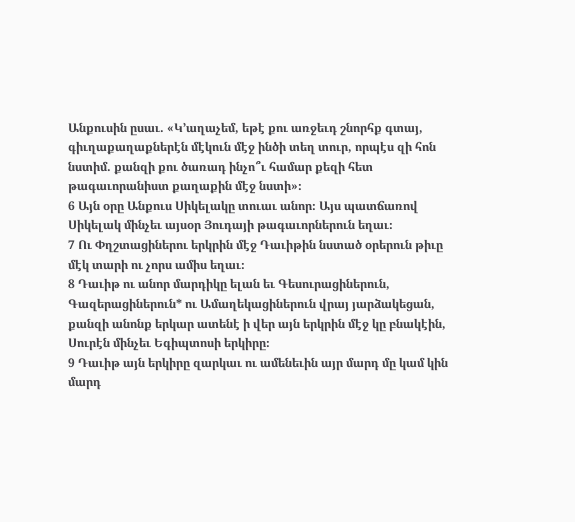Անքուսին ըսաւ. «Կ’աղաչեմ, եթէ քու առջեւդ շնորհք գտայ, գիւղաքաղաքներէն մէկուն մէջ ինծի տեղ տուր, որպէս զի հոն նստիմ. քանզի քու ծառադ ինչո՞ւ համար քեզի հետ թագաւորանիստ քաղաքին մէջ նստի»։
6 Այն օրը Անքուս Սիկելակը տուաւ անոր։ Այս պատճառով Սիկելակ մինչեւ այսօր Յուդայի թագաւորներուն եղաւ։
7 Ու Փղշտացիներու երկրին մէջ Դաւիթին նստած օրերուն թիւը մէկ տարի ու չորս ամիս եղաւ։
8 Դաւիթ ու անոր մարդիկը ելան եւ Գեսուրացիներուն, Գազերացիներուն* ու Ամաղեկացիներուն վրայ յարձակեցան, քանզի անոնք երկար ատենէ ի վեր այն երկրին մէջ կը բնակէին, Սուրէն մինչեւ Եգիպտոսի երկիրը։
9 Դաւիթ այն երկիրը զարկաւ ու ամենեւին այր մարդ մը կամ կին մարդ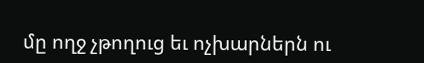մը ողջ չթողուց եւ ոչխարներն ու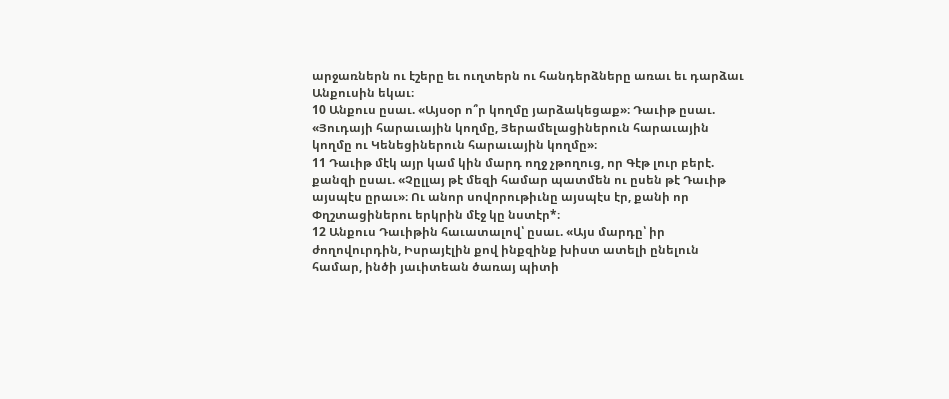արջառներն ու էշերը եւ ուղտերն ու հանդերձները առաւ եւ դարձաւ Անքուսին եկաւ։
10 Անքուս ըսաւ. «Այսօր ո՞ր կողմը յարձակեցաք»։ Դաւիթ ըսաւ. «Յուդայի հարաւային կողմը, Յերամելացիներուն հարաւային կողմը ու Կենեցիներուն հարաւային կողմը»։
11 Դաւիթ մէկ այր կամ կին մարդ ողջ չթողուց, որ Գէթ լուր բերէ. քանզի ըսաւ. «Չըլլայ թէ մեզի համար պատմեն ու ըսեն թէ Դաւիթ այսպէս ըրաւ»։ Ու անոր սովորութիւնը այսպէս էր, քանի որ Փղշտացիներու երկրին մէջ կը նստէր*։
12 Անքուս Դաւիթին հաւատալով՝ ըսաւ. «Այս մարդը՝ իր ժողովուրդին, Իսրայէլին քով ինքզինք խիստ ատելի ընելուն համար, ինծի յաւիտեան ծառայ պիտի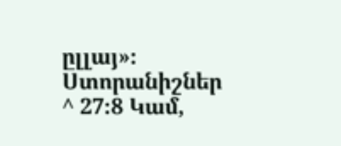ըլլայ»։
Ստորանիշներ
^ 27։8 Կամ,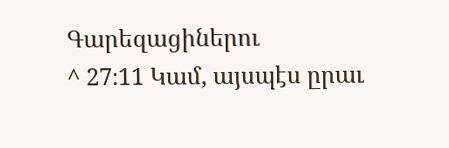Գարեզացիներու
^ 27։11 Կամ, այսպէս ըրաւ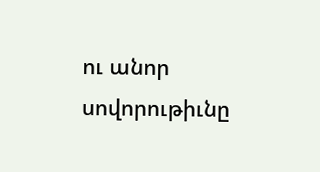ու անոր սովորութիւնը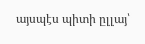այսպէս պիտի ըլլայ՝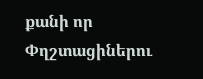քանի որ Փղշտացիներու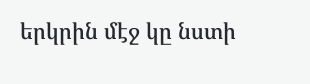երկրին մէջ կը նստի